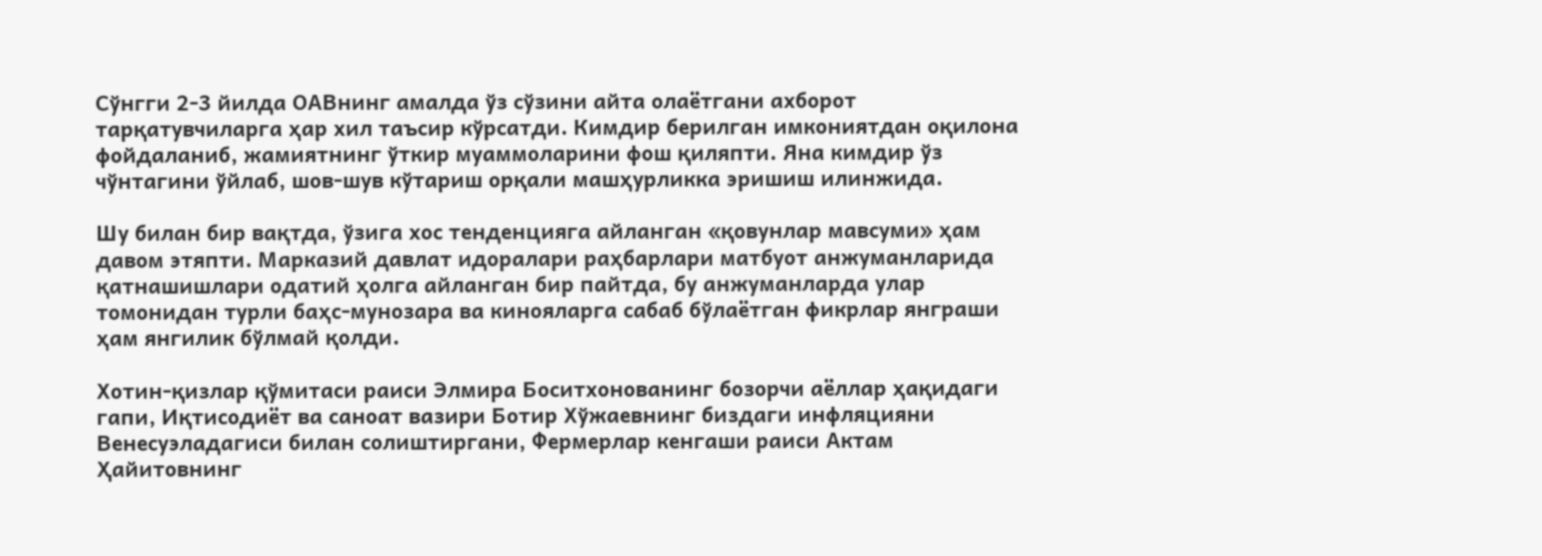Сўнгги 2-3 йилда ОАВнинг амалда ўз сўзини айта олаётгани ахборот тарқатувчиларга ҳар хил таъсир кўрсатди. Кимдир берилган имкониятдан оқилона фойдаланиб, жамиятнинг ўткир муаммоларини фош қиляпти. Яна кимдир ўз чўнтагини ўйлаб, шов-шув кўтариш орқали машҳурликка эришиш илинжида.

Шу билан бир вақтда, ўзига хос тенденцияга айланган «қовунлар мавсуми» ҳам давом этяпти. Марказий давлат идоралари раҳбарлари матбуот анжуманларида қатнашишлари одатий ҳолга айланган бир пайтда, бу анжуманларда улар томонидан турли баҳс-мунозара ва кинояларга сабаб бўлаётган фикрлар янграши ҳам янгилик бўлмай қолди.

Хотин-қизлар қўмитаси раиси Элмира Боситхонованинг бозорчи аёллар ҳақидаги гапи, Иқтисодиёт ва саноат вазири Ботир Хўжаевнинг биздаги инфляцияни Венесуэладагиси билан солиштиргани, Фермерлар кенгаши раиси Актам Ҳайитовнинг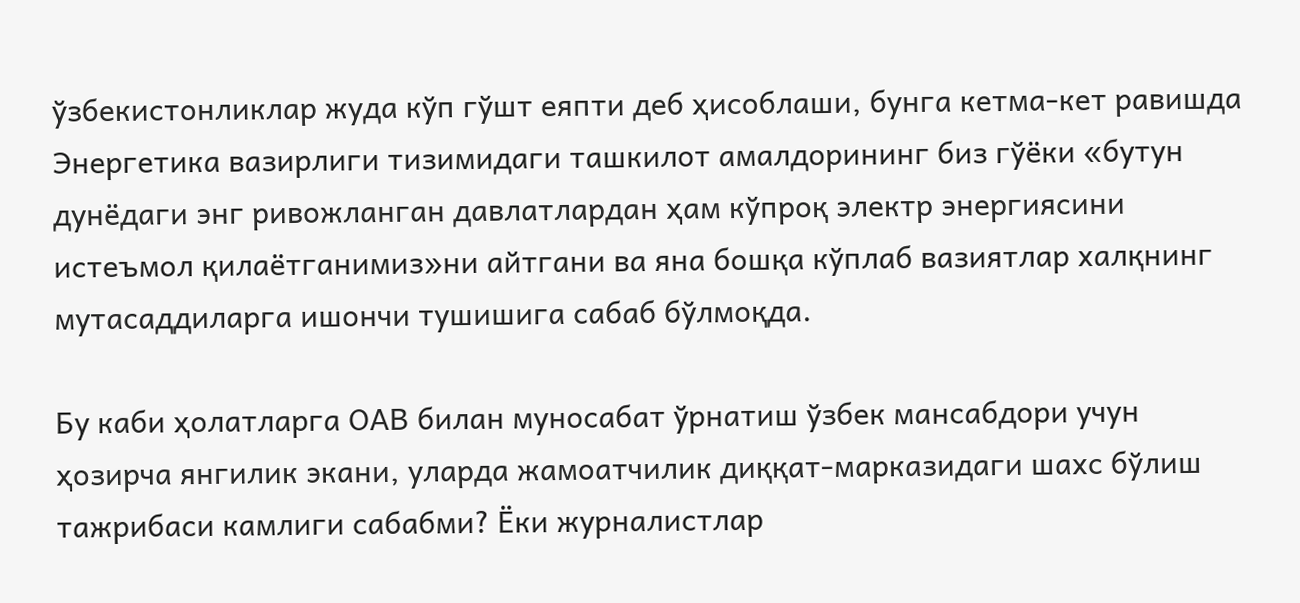ўзбекистонликлар жуда кўп гўшт еяпти деб ҳисоблаши, бунга кетма-кет равишда Энергетика вазирлиги тизимидаги ташкилот амалдорининг биз гўёки «бутун дунёдаги энг ривожланган давлатлардан ҳам кўпроқ электр энергиясини истеъмол қилаётганимиз»ни айтгани ва яна бошқа кўплаб вазиятлар халқнинг мутасаддиларга ишончи тушишига сабаб бўлмоқда.

Бу каби ҳолатларга ОАВ билан муносабат ўрнатиш ўзбек мансабдори учун ҳозирча янгилик экани, уларда жамоатчилик диққат-марказидаги шахс бўлиш тажрибаси камлиги сабабми? Ёки журналистлар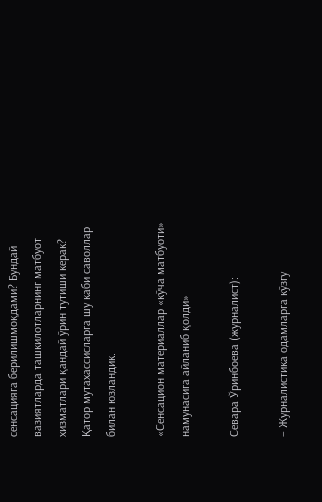сенсацияга берилишмоқдами? Бундай вазиятларда ташкилотларнинг матбуот хизматлари қандай ўрин тутиши керак? Қатор мутахассисларга шу каби саволлар билан юзландик.

«Сенсацион материаллар «кўча матбуоти» намунасига айланиб қолди»

Севара Ўринбоева (журналист):

– Журналистика одамларга кўзгу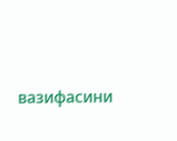вазифасини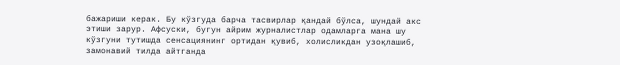бажариши керак. Бу кўзгуда барча тасвирлар қандай бўлса, шундай акс этиши зарур. Афсуски, бугун айрим журналистлар одамларга мана шу кўзгуни тутишда сенсациянинг ортидан қувиб, холисликдан узоқлашиб, замонавий тилда айтганда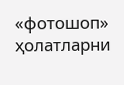«фотошоп» ҳолатларни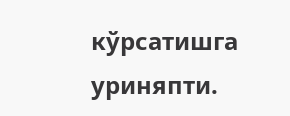кўрсатишга уриняпти.